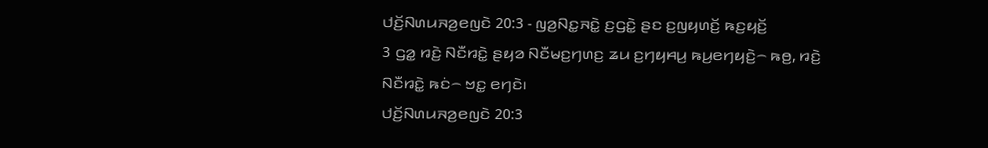ꤓꤢꤩ꤬ꤡꤛꤣꤏꤤ꤬ꤕꤜꤢꤧ 20:3 - ꤜꤤ꤬ꤡꤢ꤭ꤏꤢꤧ꤭ ꤢ꤬ꤞꤢꤧ꤭ ꤔꤢ ꤢ꤬ꤜꤟꤛꤢꤩ꤬ ꤒꤢ꤬ꤟꤢꤩ꤬
3 ꤞꤤ꤭ ꤙꤢꤧ꤬ ꤡꤢꤪꤙꤢꤧ꤭ ꤔꤟꤤ ꤡꤢꤪꤗꤢ꤬ꤚꤛꤢ꤬ ꤘꤣ ꤢ꤬ꤚꤟꤌꤣ꤬ ꤒꤣ꤬ꤕꤚꤟꤢꤧ꤬꤮ ꤒꤥ꤬, ꤙꤢꤧ꤬ ꤡꤢꤪꤙꤢꤧ꤭ ꤒꤢꤦ꤮ ꤠꤢ꤭ ꤕꤚꤢꤧ꤯
ꤓꤢꤩ꤬ꤡꤛꤣꤏꤤ꤬ꤕꤜꤢꤧ 20:3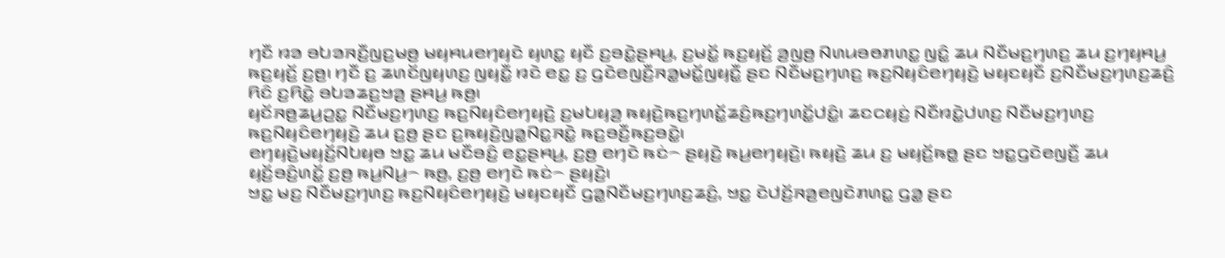ꤚꤢꤪ ꤙꤤ ꤋꤝꤤꤏꤢꤪ꤬ꤜꤢ꤬ꤗꤥ꤬ ꤗꤟꤌꤣꤕꤚꤟꤢꤧ ꤟꤛꤢ꤭ ꤟꤢꤪ ꤢ꤬ꤋꤢꤧ꤭ꤔꤌꤣ꤬, ꤢ꤬ꤗꤢꤩ꤭ ꤒꤢ꤬ꤟꤢꤩ꤬ ꤤ꤬ꤜꤥ꤬ ꤡꤛꤣꤋꤥꤊꤛꤢ꤭ ꤜꤢꤨ꤭ ꤘꤣ ꤡꤢꤪꤗꤢ꤬ꤚꤛꤢ꤬ ꤘꤣ ꤢ꤬ꤚꤟꤌꤣ꤬ ꤒꤢ꤬ꤟꤢꤩ꤬ ꤢ꤬ꤥ꤬꤯ ꤚꤢꤪ ꤢ꤬ ꤘꤛꤢꤩꤜꤟꤛꤢ꤬ ꤜꤟꤢꤪ꤭ ꤙꤢꤧ ꤕꤢ꤭ ꤢ꤬ ꤞꤢꤧꤕꤜꤢꤪ꤬ꤏꤤ꤭ꤗꤢꤩ꤭ꤜꤟꤢꤪ꤭ ꤔꤢ ꤡꤢꤪꤗꤢ꤬ꤚꤛꤢ꤬ ꤒꤢ꤬ꤡꤟꤢꤨꤕꤚꤟꤢꤧ꤬ ꤗꤟꤢꤟꤢꤪ ꤢ꤬ꤡꤢꤪꤗꤢ꤬ꤚꤛꤢ꤬ꤘꤢꤨ꤬ ꤖꤢꤨ ꤢ꤬ꤖꤢꤧ꤭ ꤋꤝꤤꤘꤢ꤬ꤠꤤ꤬ ꤔꤌꤣ꤬ ꤒꤥ꤬꤯
ꤟꤢꤩꤏꤥ꤬ꤘꤣ꤬ꤑꤢ꤭ ꤡꤢꤪꤗꤢ꤬ꤚꤛꤢ꤬ ꤒꤢ꤬ꤡꤟꤢꤨꤕꤚꤟꤢꤧ꤬ ꤢ꤬ꤗꤝꤟꤤ꤬ ꤒꤟꤢꤧ꤬ꤒꤢ꤬ꤚꤛꤢꤩ꤭ꤘꤢꤨ꤬ꤒꤢ꤬ꤚꤛꤢꤩ꤭ꤓꤢꤨ꤭꤯ ꤘꤢꤍꤟꤢꤦ꤬ ꤡꤢꤪꤙꤢꤧ꤭ꤓꤛꤢ꤬ ꤡꤢꤪꤗꤢ꤬ꤚꤛꤢ꤬ ꤒꤢ꤬ꤡꤟꤢꤨꤕꤚꤟꤢꤧ꤬ ꤘꤣ ꤢ꤬ꤥ꤬ ꤔꤢ ꤢ꤬ꤒꤟꤢꤧ꤬ꤜꤤ꤭ꤡꤢ꤭ꤏꤢꤧ꤭ ꤒꤢ꤬ꤋꤢꤪ꤬ꤒꤢ꤬ꤋꤢꤧ꤭꤯
ꤕꤚꤟꤢꤧ꤬ꤗꤟꤢꤩ꤬ꤡꤝꤟꤥ ꤠꤢ꤭ ꤘꤣ ꤗꤢꤪꤋꤢꤨ꤬ ꤕꤢ꤭ꤔꤌꤣ꤬, ꤢ꤬ꤥ꤬ ꤕꤚꤢꤧ ꤒꤢꤦ꤮ ꤔꤟꤢꤧ꤬ ꤒꤣ꤬ꤕꤚꤟꤢꤧ꤬꤯ ꤒꤟꤢꤧ꤬ ꤘꤣ ꤢ꤬ ꤗꤟꤢꤩ꤬ꤒꤥ꤭ ꤔꤢ ꤠꤢ꤭ꤞꤢꤧꤕꤜꤢꤪ꤬ ꤘꤣ ꤟꤢꤩ꤬ꤋꤢꤨ꤬ꤛꤢꤩ꤭ ꤢ꤬ꤥ꤬ ꤒꤣ꤬ꤡꤣ꤬꤮ ꤒꤥ꤬, ꤢ꤬ꤥ꤬ ꤕꤚꤢꤧ ꤒꤢꤦ꤮ ꤔꤟꤢꤧ꤬꤯
ꤠꤢ꤭ ꤗꤢ꤬ ꤡꤢꤪꤗꤢ꤬ꤚꤛꤢ꤬ ꤒꤢ꤬ꤡꤟꤢꤨꤕꤚꤟꤢꤧ꤬ ꤗꤟꤢꤟꤢꤪ ꤞꤤ꤭ꤡꤢꤪꤗꤢ꤬ꤚꤛꤢ꤬ꤘꤢꤨ꤬, ꤠꤢ꤭ ꤢꤧꤓꤢꤩ꤬ꤏꤤ꤬ꤕꤜꤢꤧꤊꤛꤢ꤭ ꤞꤤ꤭ ꤔꤢ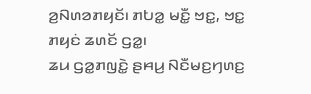ꤤ꤬ꤡꤛꤤꤊꤟꤢꤩ꤯ ꤊꤝꤤ꤭ ꤗꤢꤪ꤭ ꤠꤢ꤭, ꤠꤢ꤭ ꤊꤟꤢꤦ ꤘꤛꤢꤩ ꤞꤤ꤭꤯
ꤘꤣ ꤞꤤ꤭ꤊꤜꤢꤧ꤭ ꤔꤌꤣ꤬ ꤡꤢꤪꤗꤢ꤬ꤚꤛꤢ꤬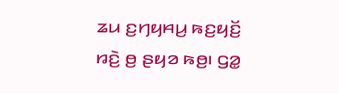ꤘꤣ ꤢ꤬ꤚꤟꤌꤣ꤬ ꤒꤢ꤬ꤟꤢꤩ꤬ ꤙꤢꤧ꤬ ꤥ꤬ ꤔꤟꤤ ꤒꤥ꤬꤯ ꤞꤤ꤭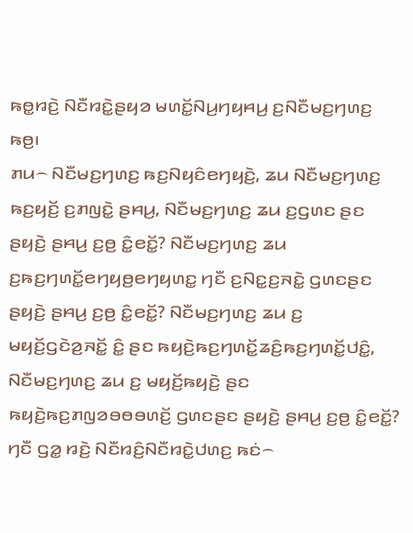ꤒꤥ꤭ꤙꤢꤧ꤬ ꤡꤢꤪꤙꤢꤧ꤭ꤔꤟꤤ ꤗꤛꤢꤩ꤭ꤡꤣ꤬ꤚꤟꤌꤣ꤬ ꤢ꤬ꤡꤢꤪꤗꤢ꤬ꤚꤛꤢ꤬ ꤒꤥ꤬꤯
ꤊꤣ꤮ ꤡꤢꤪꤗꤢ꤬ꤚꤛꤢ꤬ ꤒꤢ꤬ꤡꤟꤢꤨꤕꤚꤟꤢꤧ꤬, ꤘꤣ ꤡꤢꤪꤗꤢ꤬ꤚꤛꤢ꤬ ꤒꤢ꤬ꤟꤢꤩ꤬ ꤢ꤬ꤊꤜꤢꤧ꤭ ꤔꤌꤣ꤬, ꤡꤢꤪꤗꤢ꤬ꤚꤛꤢ꤬ ꤘꤣ ꤢ꤬ꤞꤛꤢ ꤔꤢ ꤔꤟꤢꤧ꤬ ꤔꤌꤣ꤬ ꤢ꤬ꤥ꤬ ꤢꤨ꤭ꤕꤢꤩ꤭? ꤡꤢꤪꤗꤢ꤬ꤚꤛꤢ꤬ ꤘꤣ ꤢ꤬ꤒꤢ꤬ꤚꤛꤢꤩ꤭ꤕꤚꤟꤥ꤬ꤕꤚꤟꤛꤢ꤭ ꤚꤢꤪ ꤢ꤬ꤡꤢ꤭ꤢ꤬ꤏꤢꤧ꤭ ꤞꤛꤢꤔꤢ ꤔꤟꤢꤧ꤬ ꤔꤌꤣ꤬ ꤢ꤬ꤥ꤬ ꤢꤨ꤭ꤕꤢꤩ꤭? ꤡꤢꤪꤗꤢ꤬ꤚꤛꤢ꤬ ꤘꤣ ꤢ꤬ ꤗꤟꤢꤩ꤬ꤞꤢꤧꤤ꤬ꤏꤢꤩ꤭ ꤢꤨ꤭ ꤔꤢ ꤒꤟꤢꤧ꤬ꤒꤢ꤬ꤚꤛꤢꤩ꤭ꤘꤢꤨ꤬ꤒꤢ꤬ꤚꤛꤢꤩ꤭ꤓꤢꤨ꤭, ꤡꤢꤪꤗꤢ꤬ꤚꤛꤢ꤬ ꤘꤣ ꤢ꤬ ꤗꤟꤢꤩ꤬ꤒꤟꤢꤧ꤬ ꤔꤢ ꤒꤟꤢꤧ꤬ꤒꤢ꤬ꤊꤜꤤꤋꤥꤋꤛꤢꤩ꤬ ꤞꤛꤢꤔꤢ ꤔꤟꤢꤧ꤬ ꤔꤌꤣ꤬ ꤢ꤬ꤥ꤬ ꤢꤨ꤭ꤕꤢꤩ꤭?
ꤚꤢꤪ ꤞꤤ꤭ ꤙꤢꤧ꤬ ꤡꤢꤪꤙꤢꤨ꤬ꤡꤢꤪꤙꤢꤧ꤭ꤓꤛꤢ꤬ ꤒꤢꤦ꤮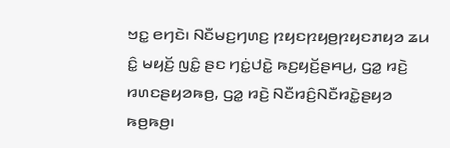ꤠꤢ꤭ ꤕꤚꤢꤧ꤯ ꤡꤢꤪꤗꤢ꤬ꤚꤛꤢ꤬ ꤐꤟꤢꤐꤟꤥ꤬ꤐꤟꤢꤊꤟꤤ ꤘꤣ ꤢꤨ꤭ ꤗꤟꤢꤩ꤬ ꤜꤢꤨ꤭ ꤔꤢ ꤚꤢꤦ꤭ꤓꤢꤧ꤭ ꤒꤢ꤬ꤟꤢꤩ꤬ꤔꤌꤣ꤬, ꤞꤤ꤭ ꤙꤢꤧ꤬ ꤙꤛꤢꤔꤟꤤꤒꤥ꤬, ꤞꤤ꤭ ꤙꤢꤧ꤬ ꤡꤢꤪꤙꤢꤨ꤬ꤡꤢꤪꤙꤢꤧ꤭ꤔꤟꤤ ꤒꤥ꤬ꤒꤥ꤬꤯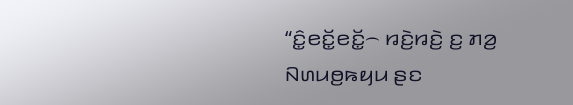“ꤢꤨ꤭ꤕꤢꤩ꤭ꤕꤢꤩ꤭꤮ ꤙꤢꤧ꤬ꤙꤢꤧ꤬ ꤢ꤬ ꤊꤤ꤬ ꤡꤛꤣꤥ꤬ꤒꤟꤣ ꤔꤢ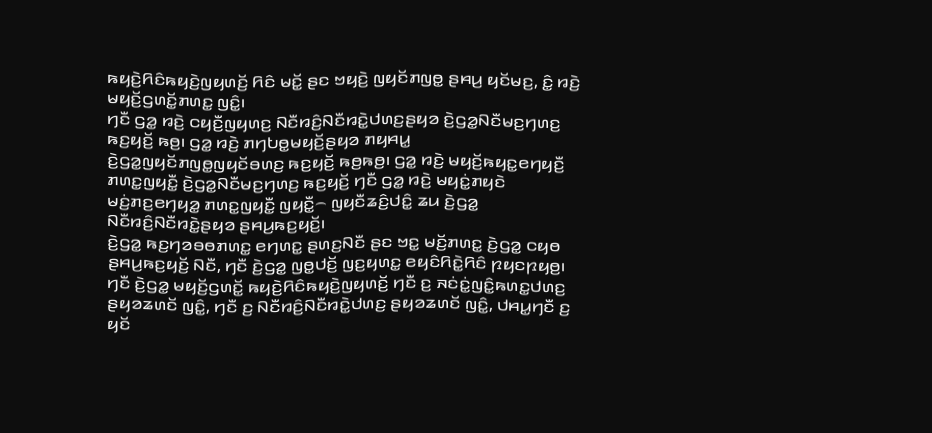ꤒꤟꤢꤧ꤬ꤖꤢꤨꤒꤟꤢꤧ꤬ꤜꤟꤛꤢꤩ꤬ ꤖꤢꤨ ꤗꤢꤩ꤭ ꤔꤢ ꤠꤟꤢꤧ꤬ ꤜꤟꤢꤩꤊꤜꤥ꤭ ꤔꤌꤣ꤬ ꤟꤢꤩꤗꤢ꤬, ꤢꤨ꤭ ꤙꤢꤧ꤬ ꤗꤟꤢꤩ꤬ꤞꤛꤢꤩ꤭ꤊꤛꤢ꤭ ꤜꤢꤨ꤭꤯
ꤚꤢꤪ ꤞꤤ꤭ ꤙꤢꤧ꤬ ꤍꤟꤢꤪ꤬ꤜꤟꤛꤢ꤬ ꤡꤢꤪꤙꤢꤨ꤬ꤡꤢꤪꤙꤢꤧ꤭ꤓꤛꤢ꤬ꤔꤟꤤ ꤢꤧ꤬ꤞꤤ꤭ꤡꤢꤪꤗꤢ꤬ꤚꤛꤢ꤬ ꤒꤢ꤬ꤟꤢꤩ꤬ ꤒꤥ꤬꤯ ꤞꤤ꤭ ꤙꤢꤧ꤬ ꤊꤚꤝꤥ꤭ꤗꤟꤢꤩ꤬ꤔꤟꤤ ꤊꤟꤌꤣ꤭ ꤢꤧ꤬ꤞꤤ꤭ꤜꤟꤢꤩꤊꤜꤥ꤭ꤜꤟꤢꤩꤋꤛꤢ꤬ ꤒꤢ꤬ꤟꤢꤩ꤬ ꤒꤥ꤬ꤒꤥ꤬꤯ ꤞꤤ꤭ ꤙꤢꤧ꤬ ꤗꤟꤢꤩ꤬ꤒꤟꤢ꤭ꤕꤚꤟꤢꤪ꤬ ꤊꤛꤢ꤭ꤜꤟꤢꤪ꤭ ꤢꤧ꤬ꤞꤤ꤭ꤡꤢꤪꤗꤢ꤬ꤚꤛꤢ꤬ ꤒꤢ꤬ꤟꤢꤩ꤬ ꤚꤢꤪ ꤞꤤ꤭ ꤙꤢꤧ꤬ ꤗꤟꤢꤦ꤭ꤊꤟꤢꤧ ꤗꤢꤦ꤬ꤊꤢ꤬ꤕꤚꤟꤤ꤭ ꤊꤛꤢ꤭ꤜꤟꤢꤪ꤭ ꤜꤟꤢꤪ꤭꤮ ꤜꤟꤢꤪꤘꤢꤨ꤬ꤓꤢꤨ꤭ ꤘꤣ ꤢꤧ꤬ꤞꤤ꤭ ꤡꤢꤪꤙꤢꤨ꤬ꤡꤢꤪꤙꤢꤧ꤭ꤔꤟꤤ ꤔꤌꤣ꤬ꤒꤢ꤬ꤟꤢꤩ꤬꤯
ꤢꤧ꤬ꤞꤤ꤭ ꤒꤢ꤬ꤚꤤꤋꤥꤊꤛꤢ꤭ ꤕꤚꤛꤢ꤭ ꤔꤛꤢ꤬ꤡꤢꤪ ꤔꤢ ꤠꤢ꤭ ꤗꤢꤩ꤬ꤊꤛꤢ꤭ ꤢꤧ꤬ꤞꤤ꤭ ꤍꤟꤥ ꤔꤌꤣ꤬ꤒꤢ꤬ꤟꤢꤩ꤬ ꤡꤢꤪ, ꤚꤢꤪ ꤢꤧ꤬ꤞꤤ꤭ ꤜꤥ꤭ꤓꤢꤩ꤬ ꤜꤢ꤬ꤟꤛꤢ꤭ ꤕꤟꤢꤨꤖꤢꤧ꤭ꤖꤢꤨ ꤐꤟꤢꤐꤟꤥ꤬꤯ ꤚꤢꤪ ꤢꤧ꤬ꤞꤤ꤭ ꤗꤟꤢꤩ꤬ꤞꤛꤢꤩ꤭ ꤒꤟꤢꤧ꤬ꤖꤢꤨꤒꤟꤢꤧ꤬ꤜꤟꤛꤢꤩ꤬ ꤚꤢꤪ ꤢ꤬ ꤏꤢꤦꤢꤦ꤭ꤜꤢꤨ꤭ꤒꤛꤢ꤭ꤓꤛꤢ꤬ ꤔꤟꤤꤘꤛꤢꤩ ꤜꤢꤨ꤭, ꤚꤢꤪ ꤢ꤬ ꤡꤢꤪꤙꤢꤨ꤬ꤡꤢꤪꤙꤢꤧ꤭ꤓꤛꤢ꤬ ꤔꤟꤤꤘꤛꤢꤩ ꤜꤢꤨ꤭, ꤓꤌꤣ꤭ꤚꤢꤪ ꤢ꤬ ꤟꤢꤩ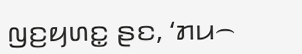ꤜꤢ꤬ꤟꤛꤢ꤭ ꤔꤢ, ‘ꤊꤣ꤮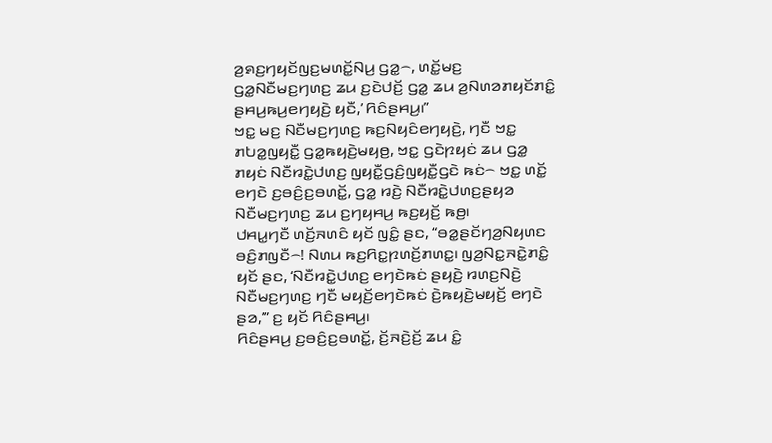ꤤ꤬ꤎꤢ꤬ꤚꤟꤢꤩꤜꤢ꤬ꤗꤛꤢꤩ꤭ꤡꤣ꤬ ꤞꤤ꤭꤮, ꤛꤢꤩ꤭ꤗꤢ꤬ ꤞꤤ꤭ꤡꤢꤪꤗꤢ꤬ꤚꤛꤢ꤬ ꤘꤣ ꤢ꤬ꤢꤧꤓꤢꤩ꤬ ꤞꤤ꤭ ꤘꤣ ꤤ꤬ꤡꤛꤤꤊꤟꤢꤩꤊꤢꤨ꤭ ꤔꤌꤣ꤬ꤒꤣ꤬ꤕꤚꤟꤢꤧ꤬ ꤟꤢꤪ,’ ꤖꤢꤨꤔꤌꤣ꤬꤯”
ꤠꤢ꤭ ꤗꤢ꤬ ꤡꤢꤪꤗꤢ꤬ꤚꤛꤢ꤬ ꤒꤢ꤬ꤡꤟꤢꤨꤕꤚꤟꤢꤧ꤬, ꤚꤢꤪ ꤠꤢ꤭ ꤊꤝꤤ꤭ꤜꤟꤢꤪ꤭ ꤞꤤ꤭ꤒꤟꤢꤧ꤬ꤗꤟꤥ꤬, ꤠꤢ꤭ ꤞꤢꤧꤐꤟꤢꤦ ꤘꤣ ꤞꤤ꤭ ꤊꤟꤢꤦ ꤡꤢꤪꤙꤢꤧ꤭ꤓꤛꤢ꤬ ꤜꤟꤢꤪ꤭ꤞꤢꤨ꤬ꤜꤟꤢꤪ꤭ꤞꤢꤧ ꤒꤢꤦ꤮ ꤠꤢ꤭ ꤛꤢꤩ꤭ ꤕꤚꤢꤧ ꤢ꤬ꤋꤢꤨ꤬ꤢ꤬ꤋꤛꤢꤩ꤭, ꤞꤤ꤭ ꤙꤢꤧ꤬ ꤡꤢꤪꤙꤢꤧ꤭ꤓꤛꤢ꤬ꤔꤟꤤ ꤡꤢꤪꤗꤢ꤬ꤚꤛꤢ꤬ ꤘꤣ ꤢ꤬ꤚꤟꤌꤣ꤬ ꤒꤢ꤬ꤟꤢꤩ꤬ ꤒꤥ꤬꤯
ꤓꤌꤣ꤭ꤚꤢꤪ ꤛꤢꤩ꤬ꤏꤛꤢꤨ ꤟꤢꤩ ꤜꤢꤨ꤭ ꤔꤢ, “ꤋꤤ꤭ꤔꤢꤩꤚꤤ꤬ꤡꤟꤛꤢ ꤋꤢꤨ꤬ꤊꤜꤢꤪ꤮! ꤡꤛꤣ ꤒꤢ꤬ꤖꤢ꤭ꤐꤛꤢꤩ꤬ꤊꤛꤢ꤭꤯ ꤜꤤ꤬ꤡꤢ꤭ꤏꤢꤧ꤭ꤊꤢꤨ꤭ ꤟꤢꤩ ꤔꤢ, ‘ꤡꤢꤪꤙꤢꤧ꤭ꤓꤛꤢ꤬ ꤕꤚꤢꤧꤒꤢꤦ ꤔꤟꤢꤧ꤬ ꤙꤛꤢ꤬ꤡꤢꤧ꤬ ꤡꤢꤪꤗꤢ꤬ꤚꤛꤢ꤬ ꤚꤢꤪ ꤗꤟꤢꤩ꤬ꤕꤚꤢꤧꤒꤢꤦ ꤢꤧ꤬ꤒꤟꤢꤧ꤬ꤗꤟꤢꤩ꤬ ꤕꤚꤢꤧ ꤔꤤ,’” ꤢ꤬ ꤟꤢꤩ ꤖꤢꤨꤔꤌꤣ꤬꤯
ꤖꤢꤨꤔꤌꤣ꤬ ꤢ꤬ꤋꤢꤨ꤬ꤢ꤬ꤋꤛꤢꤩ꤭, ꤢꤩ꤬ꤏꤢꤧ꤬ꤢꤩ꤬ ꤘꤣ ꤢꤨ꤭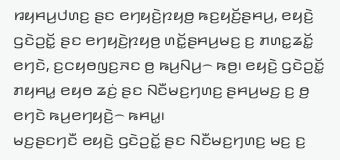ꤙꤟꤌꤣ꤬ꤓꤛꤢ꤬ ꤔꤢ ꤕꤚꤟꤢꤧ꤬ꤐꤟꤥ꤬ ꤒꤢ꤬ꤟꤢꤩ꤬ꤔꤌꤣ꤬, ꤕꤟꤢꤧ꤬ ꤞꤢꤧꤑꤢꤩ꤭ ꤔꤢ ꤕꤚꤟꤢꤧ꤬ꤐꤟꤥ꤬ ꤛꤢꤩ꤭ꤔꤌꤣ꤬ꤗꤢ꤬ ꤢ꤬ ꤊꤛꤢ꤭ꤘꤢꤩ꤭ ꤕꤚꤢꤧ, ꤢ꤬ꤍꤟꤥꤜꤢ꤬ꤏꤢ ꤥ꤬ ꤒꤣ꤬ꤡꤣ꤬꤮ ꤒꤥ꤬꤯ ꤕꤟꤢꤧ꤬ ꤞꤢꤧꤑꤢꤩ꤭ ꤊꤟꤌꤣ꤭ ꤕꤟꤥ ꤘꤢꤦ꤬ ꤔꤢ ꤡꤢꤪꤗꤢ꤬ꤚꤛꤢ꤬ ꤔꤌꤣ꤬ꤗꤢ꤬ ꤢ꤬ ꤥ꤬ ꤕꤚꤢꤧ ꤒꤣ꤬ꤕꤚꤟꤢꤧ꤬꤮ ꤒꤌꤣ꤭꤯
ꤗꤢ꤬ꤔꤢꤚꤢꤪ ꤕꤟꤢꤧ꤬ ꤞꤢꤧꤑꤢꤩ꤭ ꤔꤢ ꤡꤢꤪꤗꤢ꤬ꤚꤛꤢ꤬ ꤗꤢ꤬ ꤢ꤬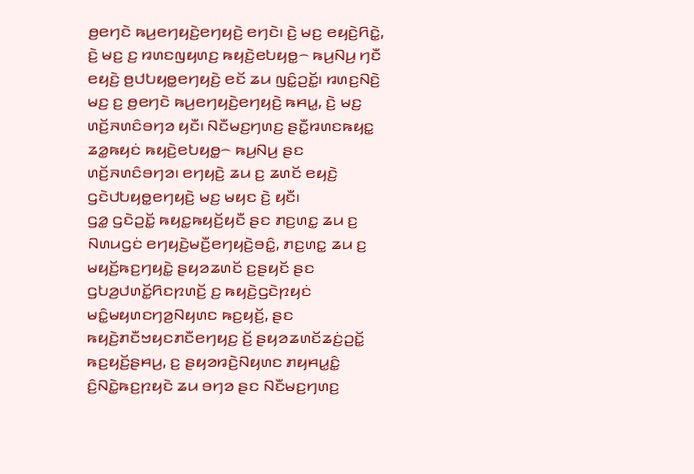ꤥ꤬ꤕꤚꤢꤧ ꤒꤣ꤬ꤕꤚꤟꤢꤧ꤬ꤕꤚꤟꤢꤧ꤬ ꤕꤚꤢꤧ꤯ ꤢꤧ꤬ ꤗꤢ꤬ ꤕꤟꤢꤧ꤬ꤖꤢꤧ꤭, ꤢꤧ꤬ ꤗꤢ꤬ ꤢ꤬ ꤙꤛꤢꤜꤟꤛꤢ꤬ ꤒꤟꤢꤧ꤬ꤕꤝꤟꤥ꤭꤮ ꤒꤣ꤬ꤡꤣ꤬ ꤚꤢꤪ ꤕꤟꤢꤧ꤬ ꤥ꤬ꤓꤝꤟꤥ꤭ꤕꤚꤟꤢꤧ꤬ ꤕꤢꤩ ꤘꤣ ꤜꤢꤨ꤭ꤑꤢꤩ꤭꤯ ꤙꤛꤢ꤬ꤡꤢꤧ꤬ ꤗꤢ꤬ ꤢ꤬ ꤥ꤬ꤕꤚꤢꤧ ꤒꤣ꤬ꤕꤚꤟꤢꤧ꤬ꤕꤚꤟꤢꤧ꤬ ꤒꤌꤣ꤭, ꤢꤧ꤬ ꤗꤢ꤬ ꤛꤢꤩ꤬ꤏꤛꤢꤨꤋꤚꤤ ꤟꤢꤪ꤯ ꤡꤢꤪꤗꤢ꤬ꤚꤛꤢ꤬ ꤔꤢꤪ꤭ꤙꤛꤢꤒꤟꤢ꤭ ꤘꤤ꤭ꤒꤟꤢꤦ ꤒꤟꤢꤧ꤬ꤕꤝꤟꤥ꤭꤮ ꤒꤣ꤬ꤡꤣ꤬ ꤔꤢ ꤛꤢꤩ꤬ꤏꤛꤢꤨꤋꤚꤤ꤯ ꤕꤚꤟꤢꤧ꤬ ꤘꤣ ꤢ꤬ ꤘꤛꤢꤩ ꤕꤟꤢꤧ꤬ ꤞꤢꤧꤓꤝꤟꤥ꤭ꤕꤚꤟꤢꤧ꤬ ꤗꤢ꤬ ꤗꤟꤢ ꤢꤧ꤬ ꤟꤢꤪ꤯
ꤞꤤ꤭ ꤞꤢꤧꤑꤢꤩ꤭ ꤒꤟꤢ꤭ꤒꤟꤢꤩ꤬ꤟꤢꤪ ꤔꤢ ꤊꤢ꤬ꤛꤢ꤭ ꤘꤣ ꤢ꤬ ꤡꤛꤣꤞꤢꤦ ꤕꤚꤟꤢꤧ꤬ꤗꤢꤪ꤬ꤕꤚꤟꤢꤧ꤬ꤋꤢꤨ꤭, ꤊꤢ꤬ꤛꤢ꤭ ꤘꤣ ꤢ꤬ ꤗꤟꤢꤩ꤬ꤒꤢ꤬ꤚꤟꤢꤧ꤭ ꤔꤟꤤꤘꤛꤢꤩ ꤢ꤬ꤔꤟꤢꤩ ꤔꤢ ꤞꤝꤤ꤬ꤓꤛꤢꤩ꤭ꤖꤢꤐꤛꤢꤩ꤬ ꤢ꤬ ꤒꤟꤢꤧ꤬ꤞꤢꤧꤐꤟꤢꤦ ꤗꤢꤨ꤭ꤗꤟꤛꤢꤚꤤ꤬ꤡꤟꤛꤢ ꤒꤢ꤬ꤟꤢꤩ꤬, ꤔꤢ ꤒꤟꤢꤧ꤬ꤊꤢꤪꤠꤟꤢꤊꤢꤪꤕꤚꤟꤢ꤬ ꤢꤩ꤬ ꤔꤟꤤꤘꤛꤢꤩꤘꤢꤦ꤬ꤑꤢꤩ꤭ ꤒꤢ꤬ꤟꤢꤩ꤬ꤔꤌꤣ꤬, ꤢ꤬ ꤔꤟꤤꤙꤢꤧ꤬ꤡꤟꤛꤢ ꤊꤟꤌꤣ꤭ꤢꤨ꤭ ꤢꤨ꤬ꤡꤢꤧ꤭ꤒꤢ꤬ꤐꤟꤢꤧ ꤘꤣ ꤋꤚꤤ ꤔꤢ ꤡꤢꤪꤗꤢ꤬ꤚꤛꤢ꤬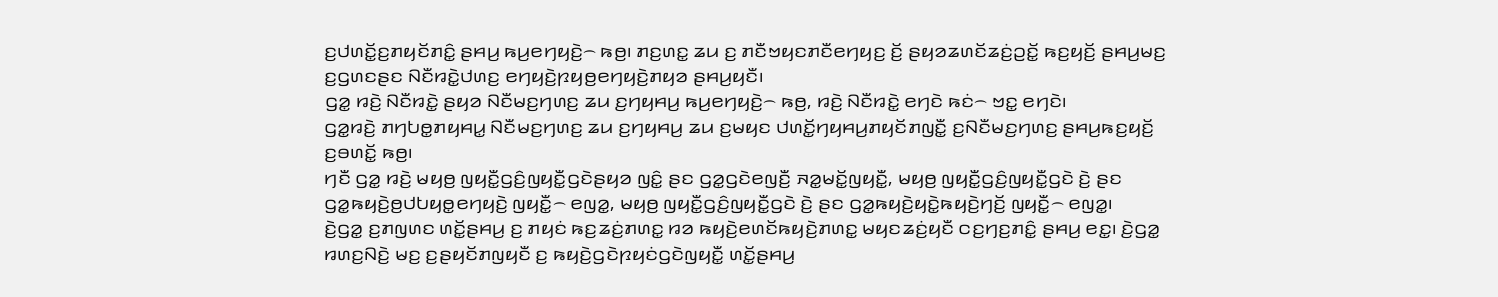ꤢ꤬ꤓꤛꤢꤩ꤭ꤢ꤬ꤊꤟꤢꤩꤊꤢꤨ꤭ ꤔꤌꤣ꤬ ꤒꤣ꤬ꤕꤚꤟꤢꤧ꤬꤮ ꤒꤥ꤬꤯ ꤊꤢ꤬ꤛꤢ꤭ ꤘꤣ ꤢ꤬ ꤊꤢꤪꤠꤟꤢꤊꤢꤪꤕꤚꤟꤢ꤬ ꤢꤩ꤬ ꤔꤟꤤꤘꤛꤢꤩꤘꤢꤦ꤬ꤑꤢꤩ꤭ ꤒꤢ꤬ꤟꤢꤩ꤬ ꤔꤌꤣ꤬ꤗꤢ꤬ ꤢ꤬ꤞꤛꤢꤔꤢ ꤡꤢꤪꤙꤢꤧ꤭ꤓꤛꤢ꤬ ꤕꤚꤟꤢꤧ꤬ꤐꤟꤥ꤬ꤕꤚꤟꤢꤧ꤬ꤊꤟꤤ ꤔꤌꤣ꤬ꤟꤢꤪ꤯
ꤞꤤ꤭ ꤙꤢꤧ꤬ ꤡꤢꤪꤙꤢꤧ꤭ ꤔꤟꤤ ꤡꤢꤪꤗꤢ꤬ꤚꤛꤢ꤬ ꤘꤣ ꤢ꤬ꤚꤟꤌꤣ꤬ ꤒꤣ꤬ꤕꤚꤟꤢꤧ꤬꤮ ꤒꤥ꤬, ꤙꤢꤧ꤬ ꤡꤢꤪꤙꤢꤧ꤭ ꤕꤚꤢꤧ ꤒꤢꤦ꤮ ꤠꤢ꤭ ꤕꤚꤢꤧ꤯
ꤞꤤ꤭ꤙꤢꤧ꤬ ꤊꤚꤝꤥ꤭ꤊꤟꤌꤣ꤭ ꤡꤢꤪꤗꤢ꤬ꤚꤛꤢ꤬ ꤘꤣ ꤢ꤬ꤚꤟꤌꤣ꤬ ꤘꤣ ꤢ꤬ꤗꤟꤢ ꤓꤛꤢꤩ꤭ꤚꤟꤌꤣ꤬ꤊꤟꤢꤩꤊꤜꤢꤪ꤭ ꤢ꤬ꤡꤢꤪꤗꤢ꤬ꤚꤛꤢ꤬ ꤔꤌꤣ꤬ꤒꤢ꤬ꤟꤢꤩ꤬ ꤢ꤬ꤋꤛꤢꤩ꤭ ꤒꤥ꤬꤯
ꤚꤢꤪ ꤞꤤ꤭ ꤙꤢꤧ꤬ ꤗꤟꤥ꤬ ꤜꤟꤢꤪ꤭ꤞꤢꤨ꤬ꤜꤟꤢꤪ꤭ꤞꤢꤧꤔꤟꤤ ꤜꤢꤨ꤭ ꤔꤢ ꤞꤤ꤭ꤞꤢꤧꤕꤜꤢꤪ꤬ ꤏꤤ꤭ꤗꤢꤩ꤭ꤜꤟꤢꤪ꤭, ꤗꤟꤥ꤬ ꤜꤟꤢꤪ꤭ꤞꤢꤨ꤬ꤜꤟꤢꤪ꤭ꤞꤢꤧ ꤢꤧ꤬ ꤔꤢ ꤞꤤ꤭ꤒꤟꤢꤧ꤬ꤥ꤬ꤓꤝꤟꤥ꤭ꤕꤚꤟꤢꤧ꤬ ꤜꤟꤢꤪ꤭꤮ ꤕꤜꤤ꤭, ꤗꤟꤥ꤬ ꤜꤟꤢꤪ꤭ꤞꤢꤨ꤬ꤜꤟꤢꤪ꤭ꤞꤢꤧ ꤢꤧ꤬ ꤔꤢ ꤞꤤ꤭ꤒꤟꤢꤧ꤬ꤟꤢꤧ꤭ꤒꤟꤢꤧ꤬ꤚꤢꤩ꤬ ꤜꤟꤢꤪ꤭꤮ ꤕꤜꤤ꤭꤯
ꤢꤧ꤬ꤞꤤ꤭ ꤢ꤬ꤊꤜꤛꤢ ꤛꤢꤩ꤭ꤔꤌꤣ꤬ ꤢ꤬ ꤊꤟꤢꤦ ꤒꤢ꤬ꤘꤢꤦ꤬ꤊꤛꤢ꤭ ꤙꤤ ꤒꤟꤢꤧ꤬ꤕꤛꤢꤩꤒꤟꤢꤧ꤬ꤊꤛꤢ꤭ ꤗꤟꤢꤘꤢꤦ꤬ꤟꤢꤪ ꤍꤢ꤬ꤚꤢ꤬ꤊꤢꤨ꤭ ꤔꤌꤣ꤬ ꤕꤢ꤭꤯ ꤢꤧ꤬ꤞꤤ꤭ ꤙꤛꤢ꤬ꤡꤢꤧ꤬ ꤗꤢ꤬ ꤢ꤬ꤔꤟꤢꤩꤊꤜꤟꤢꤪ ꤢ꤬ ꤒꤟꤢꤧ꤬ꤞꤢꤧꤐꤟꤢꤦꤞꤢꤧꤜꤟꤢꤪ꤭ ꤛꤢꤩ꤭ꤔꤌꤣ꤬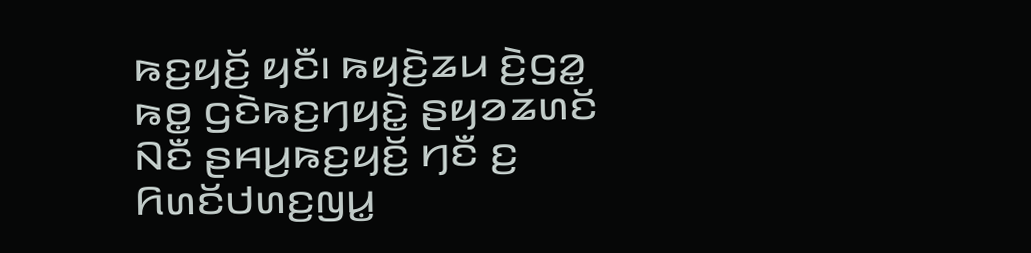ꤒꤢ꤬ꤟꤢꤩ꤬ ꤟꤢꤪ꤯ ꤒꤟꤢꤧ꤬ꤘꤣ ꤢꤧ꤬ꤞꤤ꤭ ꤒꤥ꤭ ꤞꤢꤧꤒꤢ꤬ꤚꤟꤢꤧ꤭ ꤔꤟꤤꤘꤛꤢꤩ ꤡꤢꤪ ꤔꤌꤣ꤬ꤒꤢ꤬ꤟꤢꤩ꤬ ꤚꤢꤪ ꤢ꤬ ꤖꤛꤢꤩꤓꤛꤢ꤬ꤜꤣ꤭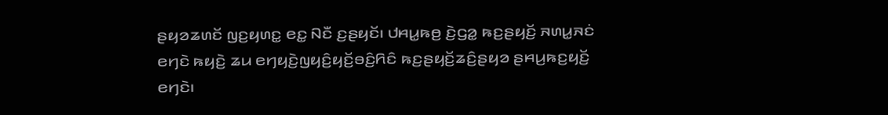ꤔꤟꤤꤘꤛꤢꤩ ꤜꤢ꤬ꤟꤛꤢ꤭ ꤕꤢ꤭ ꤡꤢꤪ ꤢ꤬ꤔꤟꤢꤩ꤯ ꤓꤌꤣ꤭ꤒꤥ꤬ ꤢꤧ꤬ꤞꤤ꤭ ꤒꤢ꤬ꤔꤟꤢꤩ꤬ ꤏꤛꤣ꤭ꤏꤢꤦ ꤕꤚꤢꤧ ꤒꤟꤢꤧ꤬ ꤘꤣ ꤕꤚꤟꤢꤧ꤬ꤜꤟꤢꤨ꤬ꤟꤢꤩ꤬ꤋꤢꤨ꤬ꤖꤢꤨ ꤒꤢ꤬ꤔꤟꤢꤩ꤬ꤘꤢꤨ꤬ꤔꤟꤤ ꤔꤌꤣ꤬ꤒꤢ꤬ꤟꤢꤩ꤬ ꤕꤚꤢꤧ꤯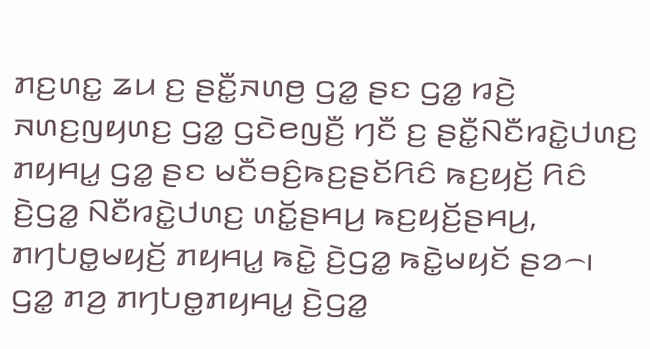ꤊꤢ꤬ꤛꤢ꤭ ꤘꤣ ꤢ꤬ ꤔꤢꤪ꤭ꤏꤛꤥ꤬ ꤞꤤ꤭ ꤔꤢ ꤞꤤ꤭ ꤙꤢꤧ꤬ ꤏꤛꤢ꤬ꤜꤟꤛꤢ꤬ ꤞꤤ꤭ ꤞꤢꤧꤕꤜꤢꤪ꤬ ꤚꤢꤪ ꤢ꤬ ꤔꤢꤪ꤭ꤡꤢꤪꤙꤢꤧ꤭ꤓꤛꤢ꤬ ꤊꤟꤌꤣ꤭ ꤞꤤ꤭ ꤔꤢ ꤗꤢꤪꤋꤢꤨ꤬ꤒꤢ꤬ꤔꤢꤩꤖꤢꤨ ꤒꤢ꤬ꤟꤢꤩ꤬ ꤖꤢꤨ ꤢꤧ꤬ꤞꤤ꤭ ꤡꤢꤪꤙꤢꤧ꤭ꤓꤛꤢ꤬ ꤛꤢꤩ꤭ꤔꤌꤣ꤬ ꤒꤢ꤬ꤟꤢꤩ꤬ꤔꤌꤣ꤬, ꤊꤚꤝꤥ꤭ꤗꤟꤢꤩ꤬ ꤊꤟꤌꤣ꤭ ꤒꤢꤧ꤭ ꤢꤧ꤬ꤞꤤ꤭ ꤒꤢꤧ꤭ꤗꤟꤢꤩ ꤔꤤ꤮꤯ ꤞꤤ꤭ ꤊꤤ꤬ ꤊꤚꤝꤥ꤭ꤊꤟꤌꤣ꤭ ꤢꤧ꤬ꤞꤤ꤭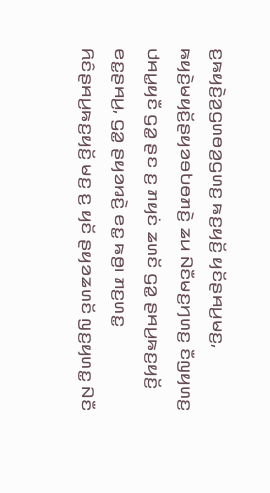ꤢ꤬ꤒꤟꤢꤧ꤬ꤤ꤬ꤞꤛꤥꤤ꤬ꤞꤛꤢ꤬ ꤒꤢ꤬ꤟꤢꤩ꤬ ꤟꤢꤩꤔꤌꤣ꤬ꤗꤢ꤬, ꤒꤟꤢꤧ꤬ꤗꤟꤢꤩ꤬ꤔꤟꤤꤋꤝꤥꤊꤢꤧ꤬ ꤘꤣ ꤡꤢꤪꤗꤢ꤬ꤚꤛꤢ꤬ ꤢꤪꤜꤟꤛꤢ꤬ ꤓꤌꤣ꤭ꤟꤢꤪ ꤞꤤ꤭ ꤔꤢ ꤢ꤬ ꤊꤟꤢꤦ ꤘꤛꤢꤩ ꤞꤤ꤭ ꤔꤌꤣ꤬ꤒꤢ꤬ꤟꤢꤩ꤬ ꤕꤢ꤭ꤔꤌꤣ꤬, ꤞꤤ꤭ ꤔꤟꤤꤙꤢꤧ꤬ ꤕꤢ꤭ ꤒꤥ꤬꤯ ꤊꤢ꤬ꤛꤢ꤭ ꤖꤢꤨꤔꤌꤣ꤬ꤒꤢ꤬ꤟꤢꤩ꤬ ꤗꤢ꤬ ꤢ꤬ ꤟꤢꤩ ꤔꤟꤤꤘꤛꤢꤩ ꤜꤢ꤬ꤟꤛꤢ꤭ ꤡꤢꤪ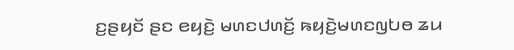ꤢ꤬ꤔꤟꤢꤩ ꤔꤢ ꤕꤟꤢꤧ꤬ ꤗꤛꤢꤓꤛꤢꤩ꤬ ꤒꤟꤢꤧ꤬ꤗꤛꤢꤜꤝꤥ ꤘꤣ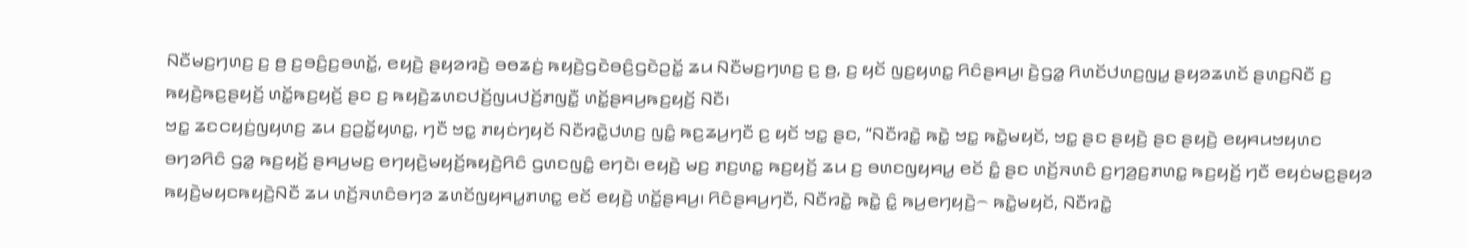ꤡꤢꤪꤗꤢ꤬ꤚꤛꤢ꤬ ꤢ꤬ ꤥ꤬ ꤢ꤬ꤋꤢꤨ꤬ꤢ꤬ꤋꤛꤢꤩ꤭, ꤕꤟꤢꤧ꤬ ꤔꤟꤤꤙꤢꤧ꤬ ꤋꤥꤘꤢꤦ꤬ ꤒꤟꤢꤧ꤬ꤞꤢꤧꤋꤢꤨ꤬ꤞꤢꤧꤑꤢꤩ꤭ ꤘꤣ ꤡꤢꤪꤗꤢ꤬ꤚꤛꤢ꤬ ꤢ꤬ ꤥ꤬, ꤢ꤬ ꤟꤢꤩ ꤜꤢ꤬ꤟꤛꤢ꤭ ꤖꤢꤨꤔꤌꤣ꤬꤯ ꤢꤧ꤬ꤞꤤ꤭ ꤖꤛꤢꤩꤓꤛꤢ꤬ꤜꤣ꤭ ꤔꤟꤤꤘꤛꤢꤩ ꤔꤛꤢ꤬ꤡꤢꤪ ꤢ꤬ ꤒꤟꤢꤧ꤬ꤒꤢ꤬ꤔꤟꤢꤩ꤬ ꤛꤢꤩ꤭ꤒꤢ꤬ꤟꤢꤩ꤬ ꤔꤢ ꤢ꤬ ꤒꤟꤢꤧ꤬ꤘꤛꤢꤓꤢꤩ꤬ꤜꤣꤓꤢꤩ꤬ꤊꤜꤢꤪ꤭ ꤛꤢꤩ꤭ꤔꤌꤣ꤬ꤒꤢ꤬ꤟꤢꤩ꤬ ꤡꤢꤪ꤯
ꤠꤢ꤭ ꤘꤢꤍꤟꤢꤦ꤬ꤜꤟꤛꤢ꤬ ꤘꤣ ꤢ꤬ꤑꤢꤩ꤭ꤟꤛꤢ꤭, ꤚꤢꤪ ꤠꤢ꤭ ꤊꤟꤢꤦꤚꤟꤢꤩ ꤡꤢꤪꤙꤢꤧ꤭ꤓꤛꤢ꤬ ꤜꤢꤨ꤭ ꤒꤢ꤬ꤘꤣ꤬ꤚꤢꤪ ꤢ꤬ ꤟꤢꤩ ꤠꤢ꤭ ꤔꤢ, “ꤡꤢꤪꤙꤢꤧ꤭ ꤒꤢꤧ꤭ ꤠꤢ꤭ ꤒꤢꤧ꤭ꤗꤟꤢꤩ, ꤠꤢ꤭ ꤔꤢ ꤔꤟꤢꤧ꤬ ꤔꤢ ꤔꤟꤢꤧ꤬ ꤕꤟꤌꤣꤠꤟꤛꤢ ꤋꤚꤤꤖꤢꤨ ꤞꤤ꤭ ꤒꤢ꤬ꤟꤢꤩ꤬ ꤔꤌꤣ꤬ꤗꤢ꤬ ꤕꤚꤟꤢꤧ꤬ꤗꤟꤢꤩ꤬ꤒꤟꤢꤧ꤬ꤖꤢꤨ ꤞꤛꤢꤜꤢꤨ꤭ ꤕꤚꤢꤧ꤯ ꤕꤟꤢꤧ꤬ ꤗꤢ꤬ ꤊꤢ꤬ꤛꤢ꤭ ꤒꤢ꤬ꤟꤢꤩ꤬ ꤘꤣ ꤢ꤬ ꤋꤛꤢꤜꤟꤌꤣ꤭ ꤕꤢꤩ ꤢꤨ꤭ ꤔꤢ ꤛꤢꤩ꤬ꤏꤛꤢꤨ ꤢ꤬ꤚꤤ꤬ꤢ꤬ꤊꤛꤢ꤭ ꤒꤢ꤬ꤟꤢꤩ꤬ ꤚꤢꤪ ꤕꤟꤢꤦꤗꤢ꤬ꤔꤟꤤ ꤒꤟꤢꤧ꤬ꤗꤟꤢꤒꤟꤢꤧ꤬ꤡꤢꤪ ꤘꤣ ꤛꤢꤩ꤬ꤏꤛꤢꤨꤋꤚꤤ ꤘꤛꤢꤩꤜꤟꤌꤣ꤭ꤊꤛꤢ꤭ ꤕꤢꤩ ꤕꤟꤢꤧ꤬ ꤛꤢꤩ꤭ꤔꤌꤣ꤬꤯ ꤖꤢꤨꤔꤌꤣ꤬ꤚꤢꤪ, ꤡꤢꤪꤙꤢꤧ꤭ ꤒꤢꤧ꤭ ꤢꤨ꤭ ꤒꤣ꤬ꤕꤚꤟꤢꤧ꤬꤮ ꤒꤢꤧ꤭ꤗꤟꤢꤩ, ꤡꤢꤪꤙꤢꤧ꤭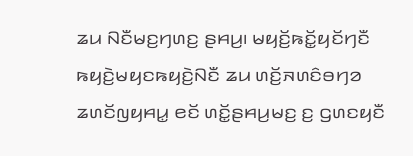ꤘꤣ ꤡꤢꤪꤗꤢ꤬ꤚꤛꤢ꤬ ꤔꤌꤣ꤬꤯ ꤗꤟꤢꤩ꤬ꤒꤢꤩ꤭ꤟꤢꤩꤚꤢꤪ ꤒꤟꤢꤧ꤬ꤗꤟꤢꤒꤟꤢꤧ꤬ꤡꤢꤪ ꤘꤣ ꤛꤢꤩ꤬ꤏꤛꤢꤨꤋꤚꤤ ꤘꤛꤢꤩꤜꤟꤌꤣ꤭ ꤕꤢꤩ ꤛꤢꤩ꤭ꤔꤌꤣ꤬ꤗꤢ꤬ ꤢ꤬ ꤞꤛꤢꤟꤢꤪ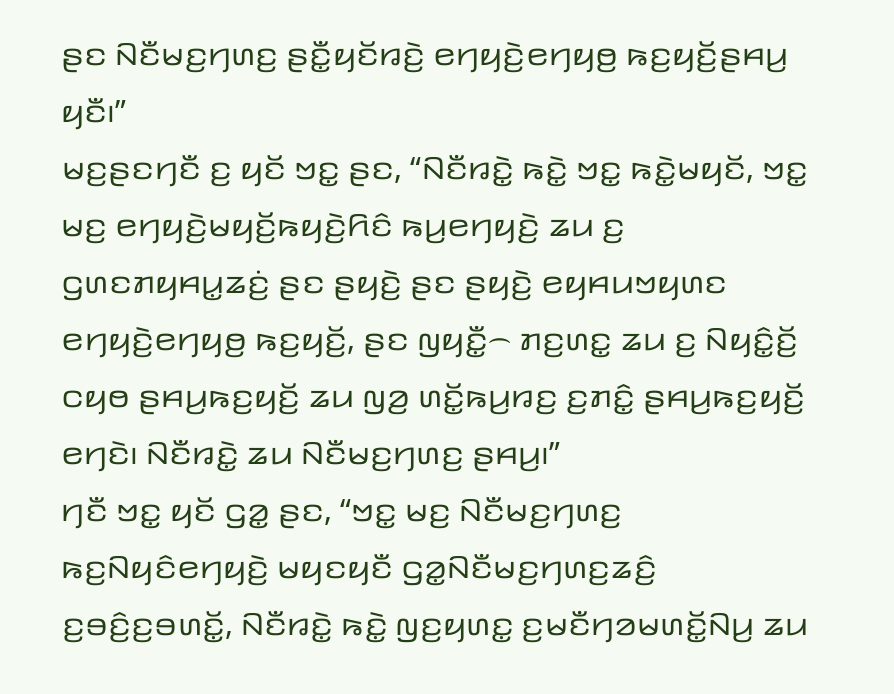ꤔꤢ ꤡꤢꤪꤗꤢ꤬ꤚꤛꤢ꤬ ꤔꤢꤪ꤭ꤟꤢꤩꤙꤢꤧ꤬ ꤕꤚꤟꤢꤧ꤬ꤕꤚꤟꤥ꤬ ꤒꤢ꤬ꤟꤢꤩ꤬ꤔꤌꤣ꤬ ꤟꤢꤪ꤯”
ꤗꤢ꤬ꤔꤢꤚꤢꤪ ꤢ꤬ ꤟꤢꤩ ꤠꤢ꤭ ꤔꤢ, “ꤡꤢꤪꤙꤢꤧ꤭ ꤒꤢꤧ꤭ ꤠꤢ꤭ ꤒꤢꤧ꤭ꤗꤟꤢꤩ, ꤠꤢ꤭ ꤗꤢ꤬ ꤕꤚꤟꤢꤧ꤬ꤗꤟꤢꤩ꤬ꤒꤟꤢꤧ꤬ꤖꤢꤨ ꤒꤣ꤬ꤕꤚꤟꤢꤧ꤬ ꤘꤣ ꤢ꤬ ꤞꤛꤢꤊꤟꤌꤣ꤭ꤘꤢꤦ꤬ ꤔꤢ ꤔꤟꤢꤧ꤬ ꤔꤢ ꤔꤟꤢꤧ꤬ ꤕꤟꤌꤣꤠꤟꤛꤢ ꤕꤚꤟꤢꤧ꤬ꤕꤚꤟꤥ꤬ ꤒꤢ꤬ꤟꤢꤩ꤬, ꤔꤢ ꤜꤟꤢꤪ꤭꤮ ꤊꤢ꤬ꤛꤢ꤭ ꤘꤣ ꤢ꤬ ꤡꤟꤢꤨ꤭ꤢꤩ꤬ ꤍꤟꤥ ꤔꤌꤣ꤬ꤒꤢ꤬ꤟꤢꤩ꤬ ꤘꤣ ꤜꤤ꤬ ꤛꤢꤩ꤭ꤒꤣ꤬ꤙꤢ꤬ ꤢ꤬ꤊꤢꤨ꤭ ꤔꤌꤣ꤬ꤒꤢ꤬ꤟꤢꤩ꤬ ꤕꤚꤢꤧ꤯ ꤡꤢꤪꤙꤢꤧ꤭ ꤘꤣ ꤡꤢꤪꤗꤢ꤬ꤚꤛꤢ꤬ ꤔꤌꤣ꤬꤯”
ꤚꤢꤪ ꤠꤢ꤭ ꤟꤢꤩ ꤞꤤ꤭ ꤔꤢ, “ꤠꤢ꤭ ꤗꤢ꤬ ꤡꤢꤪꤗꤢ꤬ꤚꤛꤢ꤬ ꤒꤢ꤬ꤡꤟꤢꤨꤕꤚꤟꤢꤧ꤬ ꤗꤟꤢꤟꤢꤪ ꤞꤤ꤭ꤡꤢꤪꤗꤢ꤬ꤚꤛꤢ꤬ꤘꤢꤨ꤬ ꤢ꤬ꤋꤢꤨ꤬ꤢ꤬ꤋꤛꤢꤩ꤭, ꤡꤢꤪꤙꤢꤧ꤭ ꤒꤢꤧ꤭ ꤜꤢ꤬ꤟꤛꤢ꤭ ꤢ꤬ꤗꤢꤪꤚꤤꤗꤛꤢꤩ꤭ꤡꤣ꤬ ꤘꤣ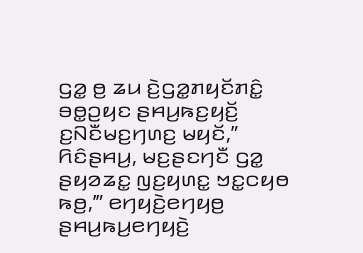ꤞꤤ꤭ ꤥ꤬ ꤘꤣ ꤢꤧ꤬ꤞꤤ꤭ꤊꤟꤢꤩꤊꤢꤨ꤭ ꤋꤥ꤭ꤑꤟꤢ ꤔꤌꤣ꤬ꤒꤢ꤬ꤟꤢꤩ꤬ ꤢ꤬ꤡꤢꤪꤗꤢ꤬ꤚꤛꤢ꤬ ꤗꤟꤢꤩ,” ꤖꤢꤨꤔꤌꤣ꤬, ꤗꤢ꤬ꤔꤢꤚꤢꤪ ꤞꤤ꤭ ꤔꤟꤤꤘꤢ꤭ ꤜꤢ꤬ꤟꤛꤢ꤭ ꤠꤢ꤭ꤍꤟꤥ ꤒꤥ꤬,’” ꤕꤚꤟꤢꤧ꤬ꤕꤚꤟꤥ꤬ ꤔꤌꤣ꤬ꤒꤣ꤬ꤕꤚꤟꤢꤧ꤬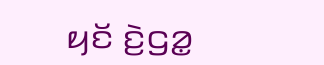ꤟꤢꤩ ꤢꤧ꤬ꤞꤤ꤭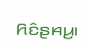ꤖꤢꤨꤔꤌꤣ꤬꤯